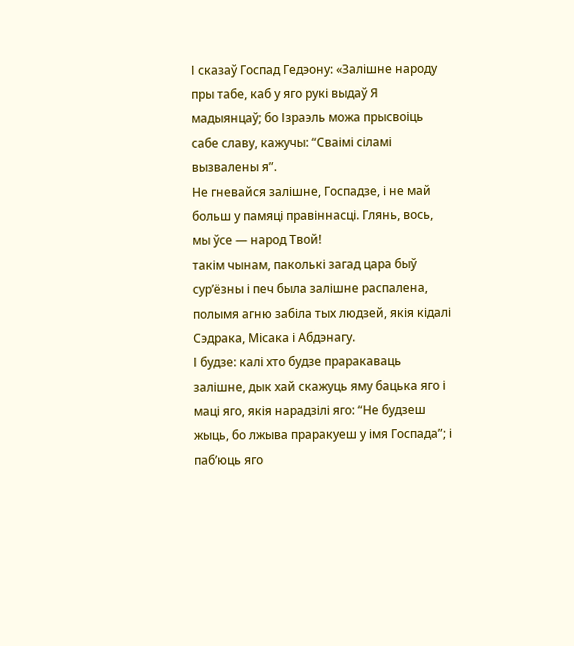І сказаў Госпад Гедэону: «Залішне народу пры табе, каб у яго рукі выдаў Я мадыянцаў; бо Ізраэль можа прысвоіць сабе славу, кажучы: “Сваімі сіламі вызвалены я”.
Не гневайся залішне, Госпадзе, і не май больш у памяці правіннасці. Глянь, вось, мы ўсе — народ Твой!
такім чынам, паколькі загад цара быў сур’ёзны і печ была залішне распалена, полымя агню забіла тых людзей, якія кідалі Сэдрака, Місака і Абдэнагу.
І будзе: калі хто будзе праракаваць залішне, дык хай скажуць яму бацька яго і маці яго, якія нарадзілі яго: “Не будзеш жыць, бо лжыва праракуеш у імя Госпада”; і паб’юць яго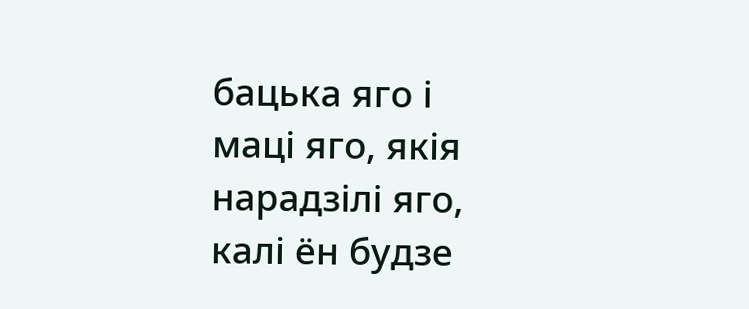бацька яго і маці яго, якія нарадзілі яго, калі ён будзе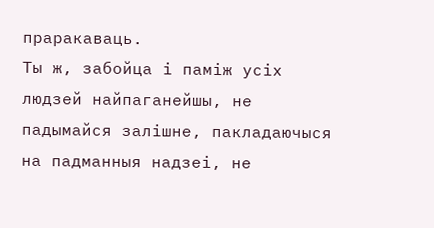праракаваць.
Ты ж, забойца і паміж усіх людзей найпаганейшы, не падымайся залішне, пакладаючыся на падманныя надзеі, не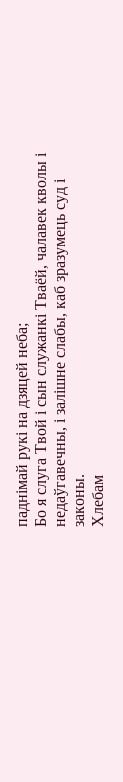паднімай рукі на дзяцей неба;
Бо я слуга Твой і сын служанкі Тваёй, чалавек кволы і недаўгавечны, і залішне слабы, каб зразумець суд і законы.
Хлебам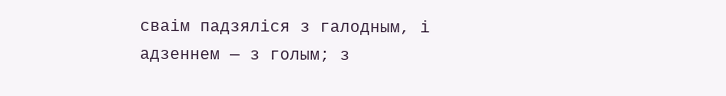сваім падзяліся з галодным, і адзеннем — з голым; з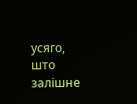усяго, што залішне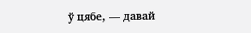ў цябе, — давай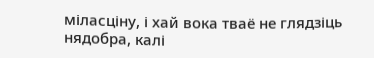міласціну, і хай вока тваё не глядзіць нядобра, калі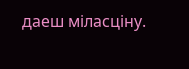даеш міласціну.